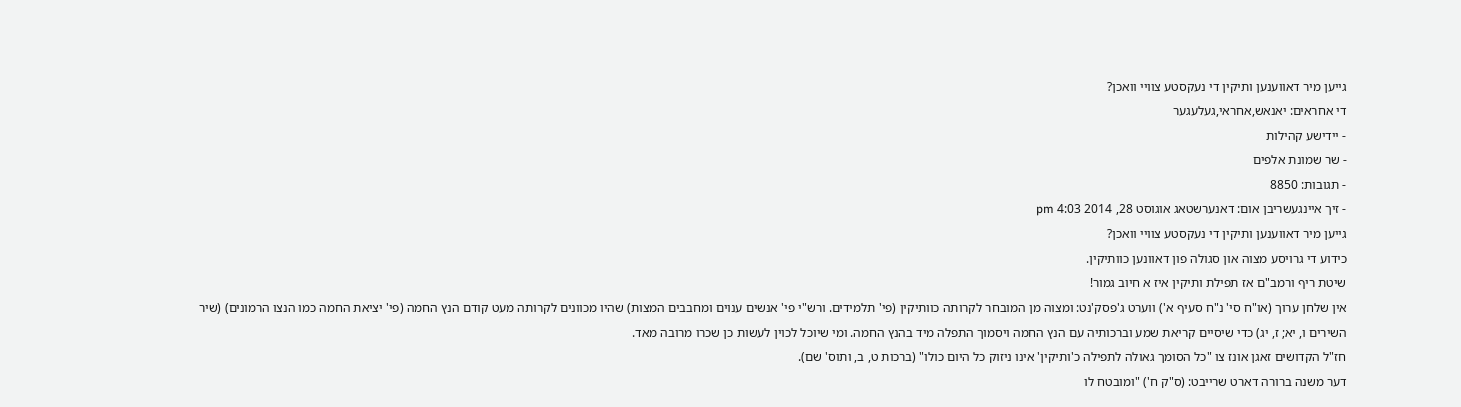גייען מיר דאווענען ותיקין די נעקסטע צוויי וואכן?
די אחראים: יאנאש,אחראי,געלעגער
- יידישע קהילות
- שר שמונת אלפים
- תגובות: 8850
- זיך איינגעשריבן אום: דאנערשטאג אוגוסט 28, 2014 4:03 pm
גייען מיר דאווענען ותיקין די נעקסטע צוויי וואכן?
כידוע די גרויסע מצוה און סגולה פון דאוונען כוותיקין.
שיטת ריף ורמב"ם אז תפילת ותיקין איז א חיוב גמור!
אין שלחן ערוך (או"ח סי' נ"ח סעיף א') ווערט ג'פסק'נט: ומצוה מן המובחר לקרותה כוותיקין (פי' תלמידים. ורש"י פי' אנשים ענוים ומחבבים המצות) שהיו מכוונים לקרותה מעט קודם הנץ החמה (פי' יציאת החמה כמו הנצו הרמונים) (שיר השירים ו, יא; ז, יג) כדי שיסיים קריאת שמע וברכותיה עם הנץ החמה ויסמוך התפלה מיד בהנץ החמה. ומי שיוכל לכוין לעשות כן שכרו מרובה מאד.
חז"ל הקדושים זאגן אונז צו "כל הסומך גאולה לתפילה כ'ותיקין' אינו ניזוק כל היום כולו" (ברכות ט, ב, ותוס' שם).
דער משנה ברורה דארט שרייבט: (ס"ק ח') "ומובטח לו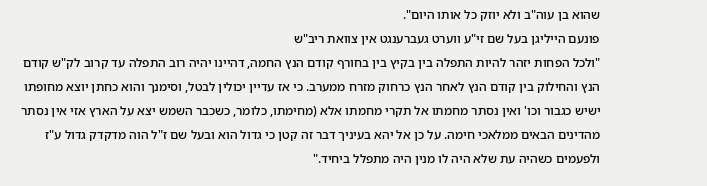שהוא בן עוה"ב ולא יוזק כל אותו היום".
פונעם הייליגן בעל שם זי"ע ווערט געברענגט אין צוואת ריב"ש
"ולכל הפחות יזהר להיות התפלה בין בקיץ בין בחורף קודם הנץ החמה, דהיינו יהיה רוב התפלה עד קרוב לק"ש קודם הנץ והחילוק בין קודם הנץ לאחר הנץ כרחוק מזרח ממערב. כי אז עדיין יכולין לבטל, וסימנך והוא כחתן יוצא מחופתו ישיש כגבור וכו' ואין נסתר מחמתו אל תקרי מחמתו אלא (מחימתו, כלומר, כשכבר השמש יצא על הארץ אזי אין נסתר מהדינים הבאים ממלאכי חימה. על כן אל יהא בעיניך דבר זה קטן כי גדול הוא ובעל שם ז"ל הוה מדקדק גדול ע"ז ולפעמים כשהיה עת שלא היה לו מנין היה מתפלל ביחיד."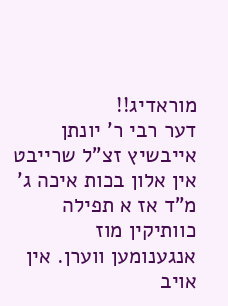מוראדיג!!
דער רבי ר' יונתן אייבשיץ זצ"ל שרייבט אין אלון בכות איכה ג' מ"ד אז א תפילה כוותיקין מוז אנגענומען ווערן. אין אויב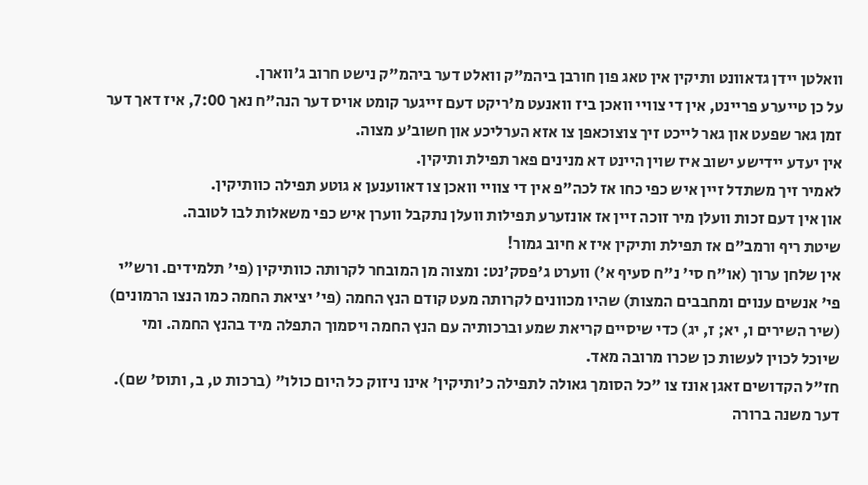וואלטן יידן גדאוונט ותיקין אין טאג פון חורבן ביהמ"ק וואלט דער ביהמ"ק נישט חרוב ג'ווארן.
על כן טייערע פריינט, אין די צוויי וואכן ביז וואנעט מ'ריקט דעם זייגער קומט אויס דער הנה"ח נאך 7:00, איז דאך דער זמן גאר שפעט און גאר לייכט זיך צוצוכאפן צו אזא הערליכע און חשוב'ע מצוה.
אין יעדע יידישע ישוב איז שוין היינט דא מנינים פאר תפילת ותיקין.
לאמיר זיך משתדל זיין איש כפי כחו אז לכה"פ אין די צוויי וואכן צו דאווענען א גוטע תפילה כוותיקין.
און אין דעם זכות וועלן מיר זוכה זיין אז אונזערע תפילות וועלן נתקבל ווערן איש כפי משאלות לבו לטובה.
שיטת ריף ורמב"ם אז תפילת ותיקין איז א חיוב גמור!
אין שלחן ערוך (או"ח סי' נ"ח סעיף א') ווערט ג'פסק'נט: ומצוה מן המובחר לקרותה כוותיקין (פי' תלמידים. ורש"י פי' אנשים ענוים ומחבבים המצות) שהיו מכוונים לקרותה מעט קודם הנץ החמה (פי' יציאת החמה כמו הנצו הרמונים) (שיר השירים ו, יא; ז, יג) כדי שיסיים קריאת שמע וברכותיה עם הנץ החמה ויסמוך התפלה מיד בהנץ החמה. ומי שיוכל לכוין לעשות כן שכרו מרובה מאד.
חז"ל הקדושים זאגן אונז צו "כל הסומך גאולה לתפילה כ'ותיקין' אינו ניזוק כל היום כולו" (ברכות ט, ב, ותוס' שם).
דער משנה ברורה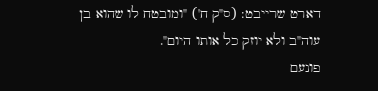דארט שרייבט: (ס"ק ח') "ומובטח לו שהוא בן עוה"ב ולא יוזק כל אותו היום".
פונעם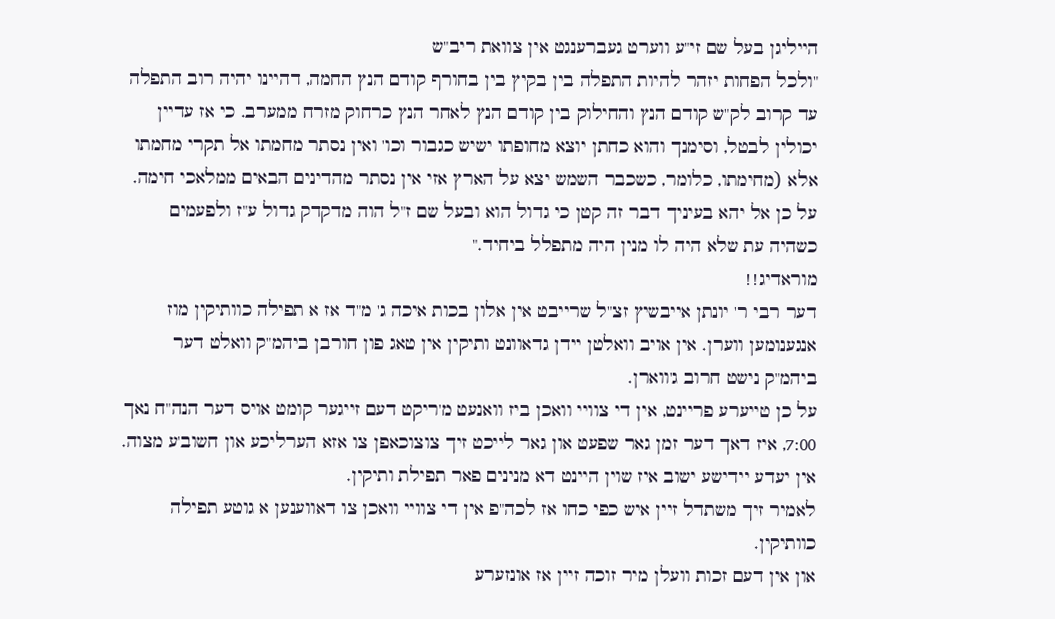הייליגן בעל שם זי"ע ווערט געברענגט אין צוואת ריב"ש
"ולכל הפחות יזהר להיות התפלה בין בקיץ בין בחורף קודם הנץ החמה, דהיינו יהיה רוב התפלה עד קרוב לק"ש קודם הנץ והחילוק בין קודם הנץ לאחר הנץ כרחוק מזרח ממערב. כי אז עדיין יכולין לבטל, וסימנך והוא כחתן יוצא מחופתו ישיש כגבור וכו' ואין נסתר מחמתו אל תקרי מחמתו אלא (מחימתו, כלומר, כשכבר השמש יצא על הארץ אזי אין נסתר מהדינים הבאים ממלאכי חימה. על כן אל יהא בעיניך דבר זה קטן כי גדול הוא ובעל שם ז"ל הוה מדקדק גדול ע"ז ולפעמים כשהיה עת שלא היה לו מנין היה מתפלל ביחיד."
מוראדיג!!
דער רבי ר' יונתן אייבשיץ זצ"ל שרייבט אין אלון בכות איכה ג' מ"ד אז א תפילה כוותיקין מוז אנגענומען ווערן. אין אויב וואלטן יידן גדאוונט ותיקין אין טאג פון חורבן ביהמ"ק וואלט דער ביהמ"ק נישט חרוב ג'ווארן.
על כן טייערע פריינט, אין די צוויי וואכן ביז וואנעט מ'ריקט דעם זייגער קומט אויס דער הנה"ח נאך 7:00, איז דאך דער זמן גאר שפעט און גאר לייכט זיך צוצוכאפן צו אזא הערליכע און חשוב'ע מצוה.
אין יעדע יידישע ישוב איז שוין היינט דא מנינים פאר תפילת ותיקין.
לאמיר זיך משתדל זיין איש כפי כחו אז לכה"פ אין די צוויי וואכן צו דאווענען א גוטע תפילה כוותיקין.
און אין דעם זכות וועלן מיר זוכה זיין אז אונזערע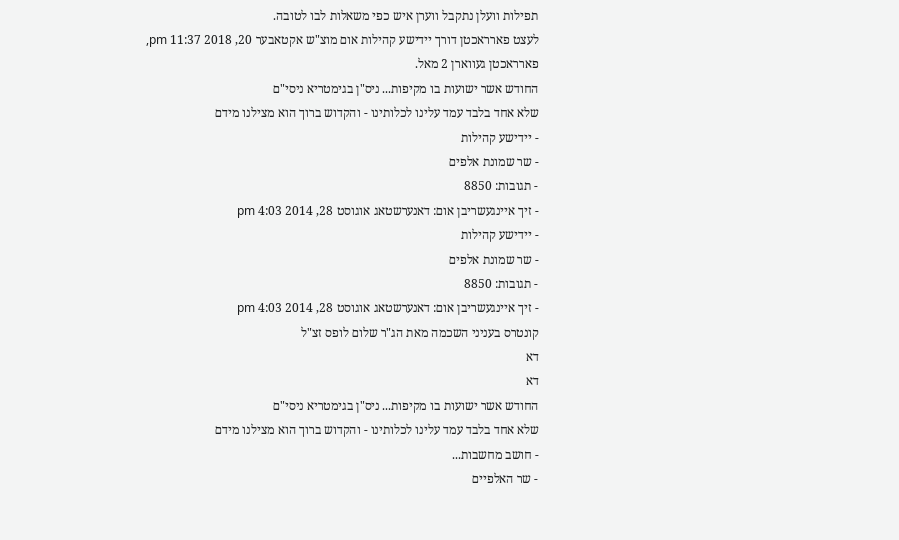תפילות וועלן נתקבל ווערן איש כפי משאלות לבו לטובה.
לעצט פארראכטן דורך יידישע קהילות אום מוצ"ש אקטאבער 20, 2018 11:37 pm, פארראכטן געווארן 2 מאל.
החודש אשר ישועות בו מקיפות... ניס"ן בגימטריא ניסי"ם
שלא אחד בלבד עמד עלינו לכלותינו - והקדוש ברוך הוא מצילנו מידם
- יידישע קהילות
- שר שמונת אלפים
- תגובות: 8850
- זיך איינגעשריבן אום: דאנערשטאג אוגוסט 28, 2014 4:03 pm
- יידישע קהילות
- שר שמונת אלפים
- תגובות: 8850
- זיך איינגעשריבן אום: דאנערשטאג אוגוסט 28, 2014 4:03 pm
קונטרס בעניני השכמה מאת הג"ר שלום לופס זצ"ל
דא
דא
החודש אשר ישועות בו מקיפות... ניס"ן בגימטריא ניסי"ם
שלא אחד בלבד עמד עלינו לכלותינו - והקדוש ברוך הוא מצילנו מידם
- חושב מחשבות...
- שר האלפיים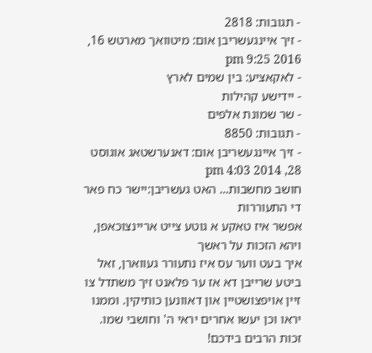- תגובות: 2818
- זיך איינגעשריבן אום: מיטוואך מארטש 16, 2016 9:25 pm
- לאקאציע: בין שמים לארץ
- יידישע קהילות
- שר שמונת אלפים
- תגובות: 8850
- זיך איינגעשריבן אום: דאנערשטאג אוגוסט 28, 2014 4:03 pm
חושב מחשבות... האט געשריבן:יישר כח פאר די התעוררות
אפשר איז טאקע א גוטע צייט אריינצוכאפן, ויהא הזכות על ראשך
איך בעט ווער עס איז נתעורר געווארן, זאל ביטע שרייבן דא אז ער פלאנט זיך משתדל צו זיין אויפצושטיין און דאוונען כותיקין. וממנו יראו וכן יעשו אחרים יראי ה' וחושבי שמו.
זכות הרבים בידכם!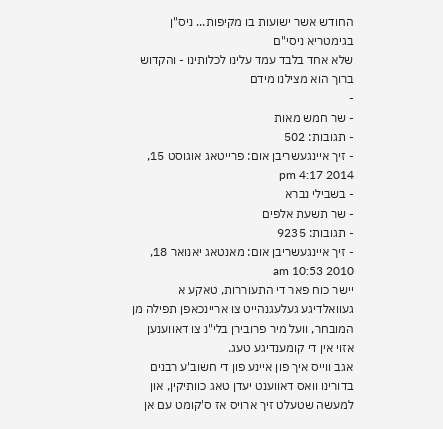החודש אשר ישועות בו מקיפות... ניס"ן בגימטריא ניסי"ם
שלא אחד בלבד עמד עלינו לכלותינו - והקדוש ברוך הוא מצילנו מידם
-
- שר חמש מאות
- תגובות: 502
- זיך איינגעשריבן אום: פרייטאג אוגוסט 15, 2014 4:17 pm
- בשבילי נברא
- שר תשעת אלפים
- תגובות: 9235
- זיך איינגעשריבן אום: מאנטאג יאנואר 18, 2010 10:53 am
יישר כוח פאר די התעוררות, טאקע א געוואלדיגע געלעגנהייט צו אריינכאפן תפילה מן המובחר, וועל מיר פרובירן בלי"נ צו דאווענען אזוי אין די קומענדיגע טעג.
אגב ווייס איך פון איינע פון די חשוב'ע רבנים בדורינו וואס דאווענט יעדן טאג כוותיקין, און למעשה שטעלט זיך ארויס אז ס'קומט עם אן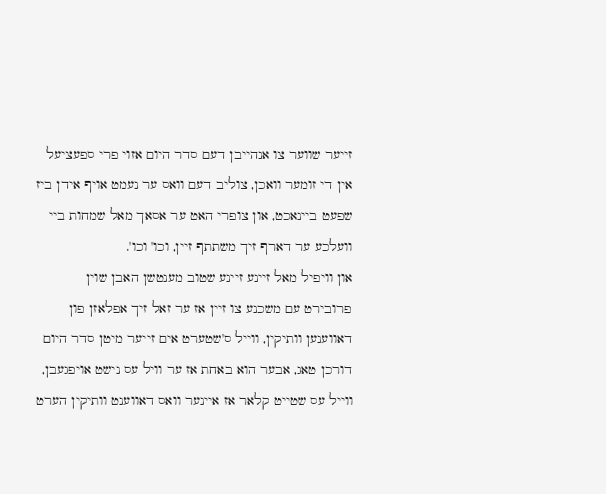זייער שווער צו אנהייבן דעם סדר היום אזוי פרי ספעציעל אין די זומער וואכן, צוליב דעם וואס ער נעמט אויף אידן ביז שפעט ביינאכט, און צופרי האט ער אסאך מאל שמחות ביי וועלכע ער דארף זיך משתתף זיין, וכו' וכו'.
און וויפיל מאל זיינע זיינע שטוב מענטשן האבן שוין פרובירט עם משכנע צו זיין אז ער זאל זיך אפלאזן פון דאווענען וותיקין, ווייל ס'שטערט אים זייער מיטן סדר היום דורכן טאג, אבער הוא באחת אז ער וויל עס נישט אויפגעבן, ווייל עס שטייט קלאר אז איינער וואס דאווענט וותיקין הערט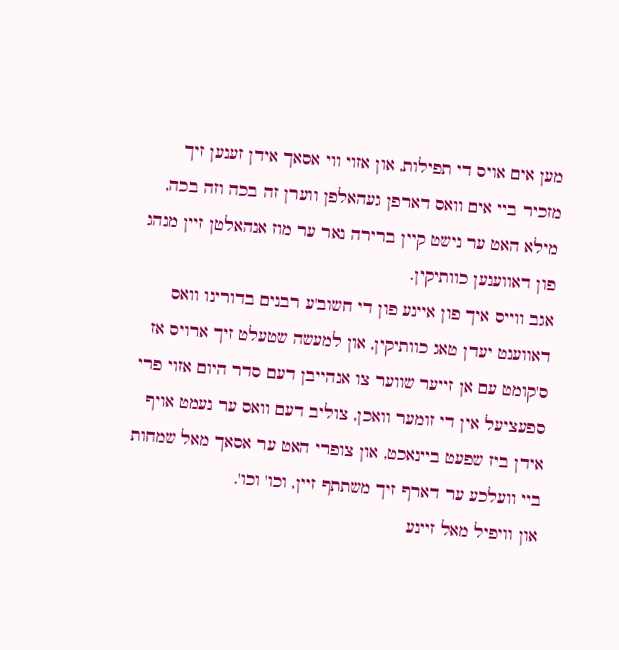מען אים אויס די תפילות, און אזוי ווי אסאך אידן זענען זיך מזכיר ביי אים וואס דארפן געהאלפן ווערן זה בכה וזה בכה, מילא האט ער נישט קיין ברירה נאר ער מוז אנהאלטן זיין מנהג פון דאווענען כוותיקין.
אגב ווייס איך פון איינע פון די חשוב'ע רבנים בדורינו וואס דאווענט יעדן טאג כוותיקין, און למעשה שטעלט זיך ארויס אז ס'קומט עם אן זייער שווער צו אנהייבן דעם סדר היום אזוי פרי ספעציעל אין די זומער וואכן, צוליב דעם וואס ער נעמט אויף אידן ביז שפעט ביינאכט, און צופרי האט ער אסאך מאל שמחות ביי וועלכע ער דארף זיך משתתף זיין, וכו' וכו'.
און וויפיל מאל זיינע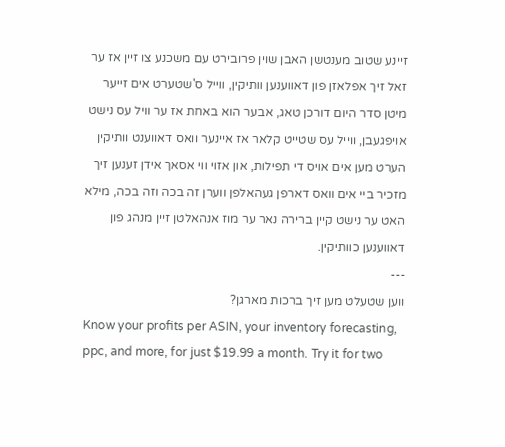זיינע שטוב מענטשן האבן שוין פרובירט עם משכנע צו זיין אז ער זאל זיך אפלאזן פון דאווענען וותיקין, ווייל ס'שטערט אים זייער מיטן סדר היום דורכן טאג, אבער הוא באחת אז ער וויל עס נישט אויפגעבן, ווייל עס שטייט קלאר אז איינער וואס דאווענט וותיקין הערט מען אים אויס די תפילות, און אזוי ווי אסאך אידן זענען זיך מזכיר ביי אים וואס דארפן געהאלפן ווערן זה בכה וזה בכה, מילא האט ער נישט קיין ברירה נאר ער מוז אנהאלטן זיין מנהג פון דאווענען כוותיקין.
---
ווען שטעלט מען זיך ברכות מארגן?
Know your profits per ASIN, your inventory forecasting, ppc, and more, for just $19.99 a month. Try it for two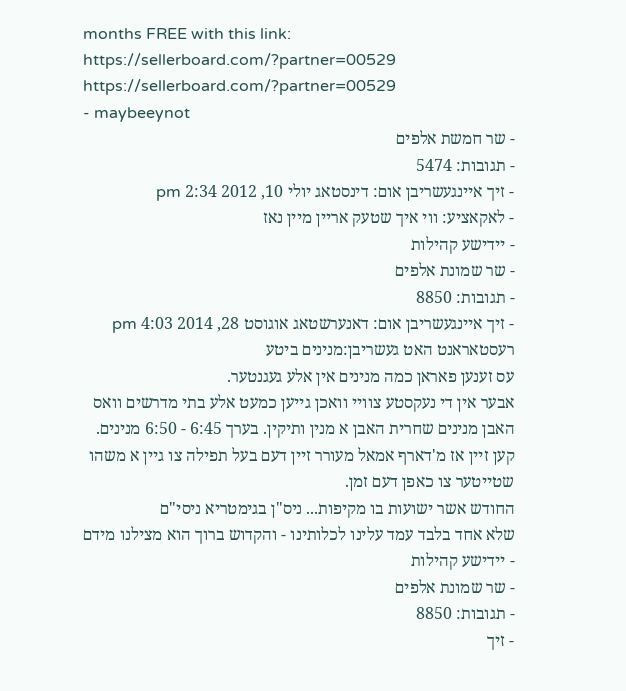months FREE with this link:
https://sellerboard.com/?partner=00529
https://sellerboard.com/?partner=00529
- maybeeynot
- שר חמשת אלפים
- תגובות: 5474
- זיך איינגעשריבן אום: דינסטאג יולי 10, 2012 2:34 pm
- לאקאציע: ווי איך שטעק אריין מיין נאז
- יידישע קהילות
- שר שמונת אלפים
- תגובות: 8850
- זיך איינגעשריבן אום: דאנערשטאג אוגוסט 28, 2014 4:03 pm
רעסטאראנט האט געשריבן:מנינים ביטע
עס זענען פאראן כמה מנינים אין אלע געגנטער.
אבער אין די נעקסטע צוויי וואכן גייען כמעט אלע בתי מדרשים וואס האבן מנינים שחרית האבן א מנין ותיקין. בערך 6:45 - 6:50 מנינים.
קען זיין אז מ'דארף אמאל מעורר זיין דעם בעל תפילה צו גיין א משהו שטייטער צו כאפן דעם זמן.
החודש אשר ישועות בו מקיפות... ניס"ן בגימטריא ניסי"ם
שלא אחד בלבד עמד עלינו לכלותינו - והקדוש ברוך הוא מצילנו מידם
- יידישע קהילות
- שר שמונת אלפים
- תגובות: 8850
- זיך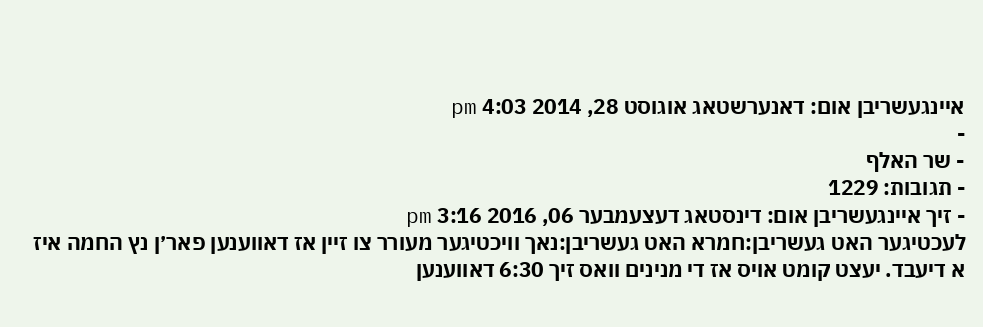איינגעשריבן אום: דאנערשטאג אוגוסט 28, 2014 4:03 pm
-
- שר האלף
- תגובות: 1229
- זיך איינגעשריבן אום: דינסטאג דעצעמבער 06, 2016 3:16 pm
לעכטיגער האט געשריבן:חמרא האט געשריבן:נאך וויכטיגער מעורר צו זיין אז דאווענען פאר׳ן נץ החמה איז א דיעבד. יעצט קומט אויס אז די מנינים וואס זיך 6:30 דאווענען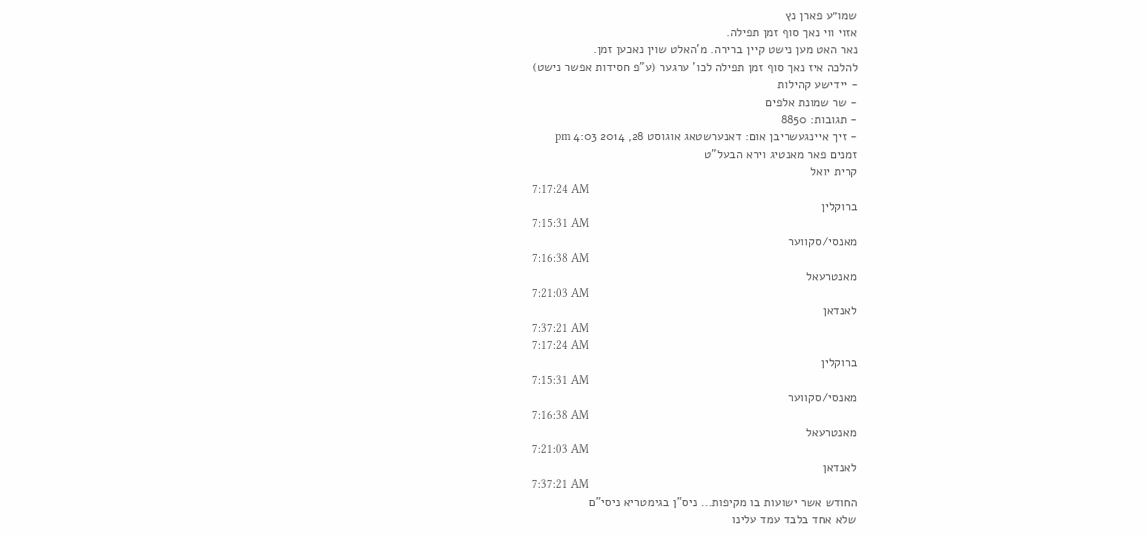שמו״ע פארן נץ
אזוי ווי נאך סוף זמן תפילה.
נאר האט מען נישט קיין ברירה. מ'האלט שוין נאכען זמן.
להלכה איז נאך סוף זמן תפילה לכו' ערגער (ע"פ חסידות אפשר נישט)
- יידישע קהילות
- שר שמונת אלפים
- תגובות: 8850
- זיך איינגעשריבן אום: דאנערשטאג אוגוסט 28, 2014 4:03 pm
זמנים פאר מאנטיג וירא הבעל"ט
קרית יואל
7:17:24 AM
ברוקלין
7:15:31 AM
מאנסי/סקווער
7:16:38 AM
מאנטרעאל
7:21:03 AM
לאנדאן
7:37:21 AM
7:17:24 AM
ברוקלין
7:15:31 AM
מאנסי/סקווער
7:16:38 AM
מאנטרעאל
7:21:03 AM
לאנדאן
7:37:21 AM
החודש אשר ישועות בו מקיפות... ניס"ן בגימטריא ניסי"ם
שלא אחד בלבד עמד עלינו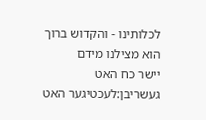לכלותינו - והקדוש ברוך הוא מצילנו מידם
יישר כח האט געשריבן:לעכטיגער האט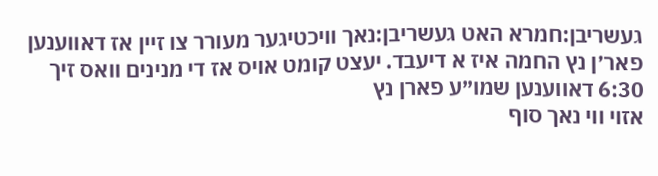געשריבן:חמרא האט געשריבן:נאך וויכטיגער מעורר צו זיין אז דאווענען פאר׳ן נץ החמה איז א דיעבד. יעצט קומט אויס אז די מנינים וואס זיך 6:30 דאווענען שמו״ע פארן נץ
אזוי ווי נאך סוף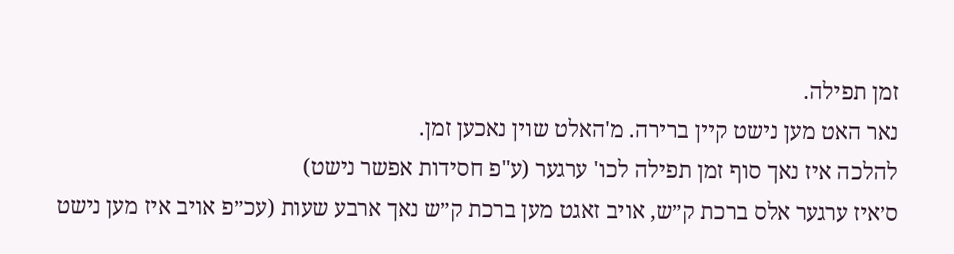זמן תפילה.
נאר האט מען נישט קיין ברירה. מ'האלט שוין נאכען זמן.
להלכה איז נאך סוף זמן תפילה לכו' ערגער (ע"פ חסידות אפשר נישט)
ס׳איז ערגער אלס ברכת ק״ש, אויב זאגט מען ברכת ק״ש נאך ארבע שעות (עכ״פ אויב איז מען נישט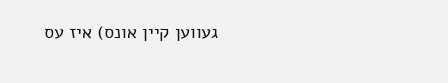געווען קיין אונס) איז עס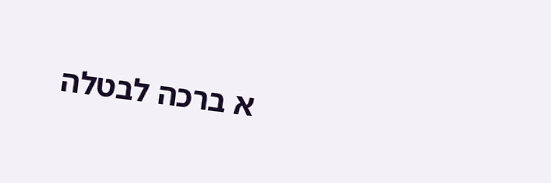א ברכה לבטלה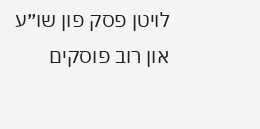לויטן פסק פון שו״ע און רוב פוסקים